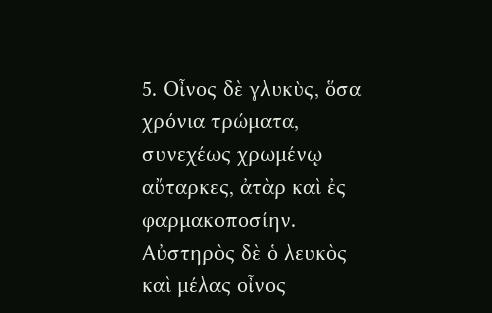5. Οἶνος δὲ γλυκὺς, ὅσα χρόνια τρώματα, συνεχέως χρωμένῳ αὔταρκες, ἀτὰρ καὶ ἐς φαρμακοποσίην. Αὐστηρὸς δὲ ὁ λευκὸς καὶ μέλας οἶνος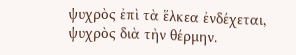ψυχρὸς ἐπὶ τὰ ἕλκεα ἐνδέχεται, ψυχρὸς διὰ τὴν θέρμην.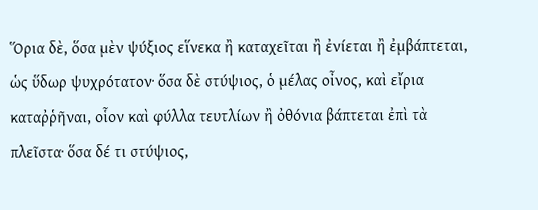Ὅρια δὲ, ὅσα μὲν ψύξιος εἵνεκα ἢ καταχεῖται ἢ ἐνίεται ἢ ἐμβάπτεται, ὡς ὕδωρ ψυχρότατον· ὅσα δὲ στύψιος, ὁ μέλας οἶνος, καὶ εἴρια καταῤῥῆναι, οἷον καὶ φύλλα τευτλίων ἢ ὀθόνια βάπτεται ἐπὶ τὰ πλεῖστα· ὅσα δέ τι στύψιος,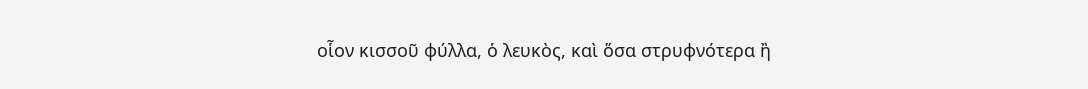οἷον κισσοῦ φύλλα, ὁ λευκὸς, καὶ ὅσα στρυφνότερα ἢ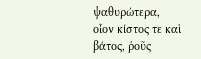ψαθυρώτερα, οἷον κίστος τε καὶ βάτος, ῥοῦς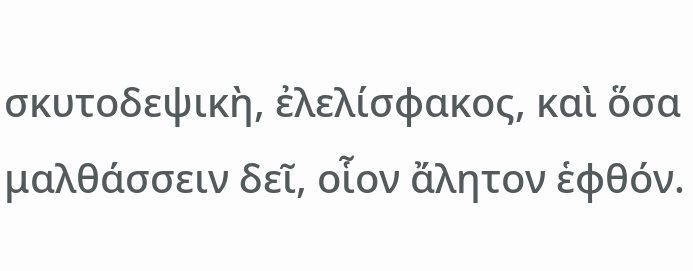σκυτοδεψικὴ, ἐλελίσφακος, καὶ ὅσα μαλθάσσειν δεῖ, οἷον ἄλητον ἑφθόν.